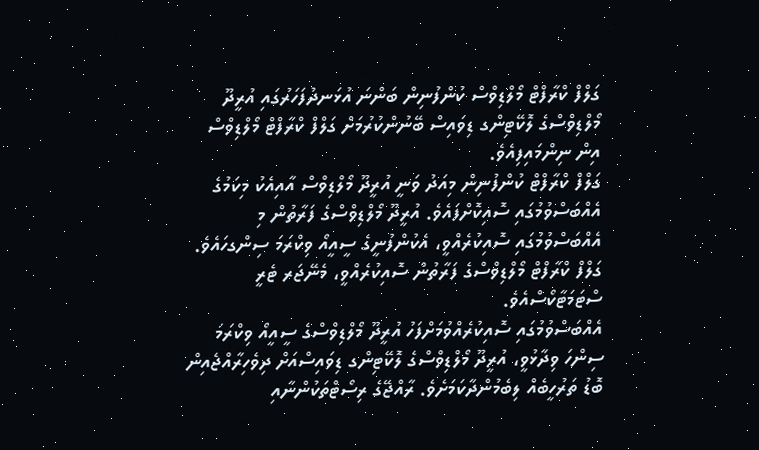ގަލްފް ކްރާފްޓް މޯލްޑިވްސް ކުންފުނިން ބަންނަ އުޅަނދުފަހަރުގައި އުރީދޫ މޯލްޑިވްސްގެ ލޮކޭޓިންގ ޑިވައިސް ބޭނުންކުރުމަށް ގަލްފް ކްރާފްޓް މޯލްޑިވްސް އިން ނިންމައިފިއެވެ.
ގަލްފް ކްރާފްޓް ކުންފުނިން މިއަދު ވަނީ އުރީދޫ މޯލްޑިވްސް އާއިއެކު މިކަމުގެ އެއްބަސްވުމުގައި ސޮއިކޮށްފައެވެ. އުރީދޫ މޯލްޑިވްސްގެ ފަރާތުން މި އެއްބަސްވުމުގައި ސޮއިކުރެއްވީ، އެކުންފުނީގެ ސީއީއޯ ވިކްރަމަ ސިންގހައެވެ. ގަލްފް ކްރާފްޓް މޯލްޑިވްސްގެ ފަރާތުން ސޮއިކުރެއްވީ، މެނޭޖަރ ޓެރީ ސްޓަމަޓާކޯސްއެވެ.
އެއްބަސްވުމުގައި ސޮއިކުރެއްވުމަށްފަހު އުރީދޫ މޯލްޑިވްސްގެ ސީއީއޯ ވިކްރަމަ ސިންހަ ވިދާޅުވީ، އުރީދޫ މޯލްޑިވްސްގެ ލޮކޭޓިންގ ޑިވައިސްއަށް ދިވެހިރާއްޖެއިން ބޮޑު ތަރުހީބެއް ލިބެމުންދާކަމަށެވެ. ރާއްޖޭގެ ރިސޯޓްތަކުންނާއި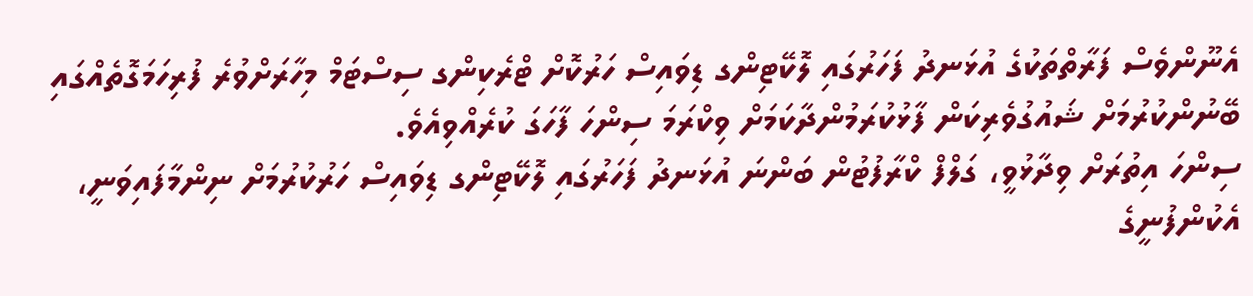އެނޫންވެސް ފަރާތްތަކުގެ އުޅަނދު ފަހަރުގައި ލޮކޭޓިންގ ޑިވައިސް ހަރުކޮށް ޓްރެކިންގ ސިސްޓަމް މިހާރަށްވުރެ ފުރިހަމަގޮތެއްގައި ބޭނުންކުރުމަށް ޝައުގުވެރިކަން ފާޅުކުރަމުންދާކަމަށް ވިކްރަމަ ސިންހަ ފާހަގަ ކުރެއްވިއެވެ.
ސިންހަ އިތުރަށް ވިދާޅުވީ، ގަލްފް ކްރާފުޓުން ބަންނަ އުޅަނދު ފަހަރުގައި ލޮކޭޓިންގ ޑިވައިސް ހަރުކުރުމަށް ނިންމާފައިވަނީ، އެކުންފުނީގެ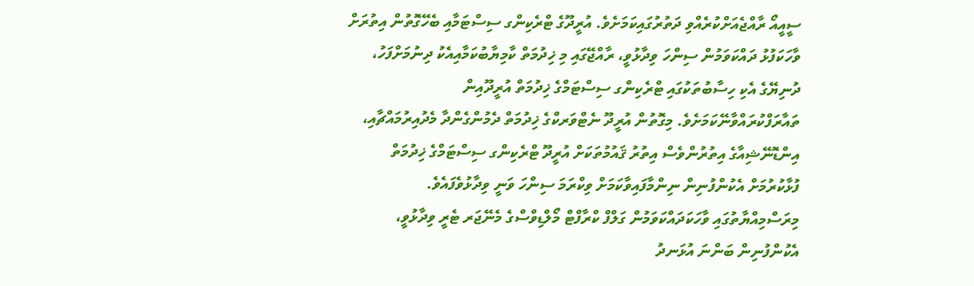ސީއީއޯ ރާއްޖެއަށްކުރެއްވި ދަތުރުގައިކަމަށެވެ. އުރީދޫގެ ޓްރެކިންގ ސިސްޓަމާއި ބެހޭގޮތުން އިތުރަށް ވާހަކަފުޅު ދައްކަވަމުން ސިންހަ ވިދާޅުވީ، ރާއްޖޭގައި މި ޚިދުމަތް ކާމިޔާބުކަމާއިއެކު ދިނުމަށްފަހު، ދުނިޔޭގެ އެކި ހިސާބުތަކުގައި ޓްރެކިންގ ސިސްޓަމްގެ ޚިދުމަތް އުރީދޫއިން ތައާރަފްކުރައްވާނޭކަމަށެވެ. މިގޮތުން އުރީދޫ ނެޓްވަރކްގެ ޚިދުމަތް ދެމުންގެންދާ މެދުއިރުމައްޗާއި، އިންޑޮނޭޝިއާގެ އިތުރުންވެސް އިތުރު ޤައުމުތަކަށް އުރީދޫ ޓްރެކިންގ ސިސްޓަމްގެ ޚިދުމަތް ފުޅާކުރުމަށް އެކުންފުނިން ނިންމާފައިވާކަމަށް ވިކްރަމަ ސިންހަ ވަނީ ވިދާޅުވެފައެވެ.
މިރަސްމިއްޔާތުގައި ވާހަކަދައްކަވަމުން ގަލްފް ކްރާފްޓް މޯލްޑިވްސްގެ މެނޭޖަރ ޓެރީ ވިދާޅުވީ، އެކުންފުނިން ބަންނަ އުޅަނދު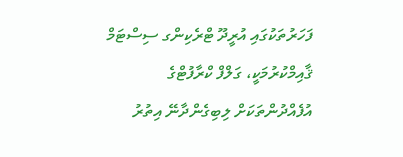ފަހަރުތަކުގައި އުރީދޫ ޓްރެކިންގ ސިސްޓަމް ޤާއިމްކުރުމަކީ، ގަލްފް ކްރާފުޓްގެ އުފެއްދުންތަކަށް ލިބިގެންދާނޭ އިތުރު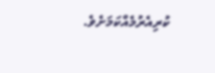ކުރިއެރުމެއްކަމަށެވެ.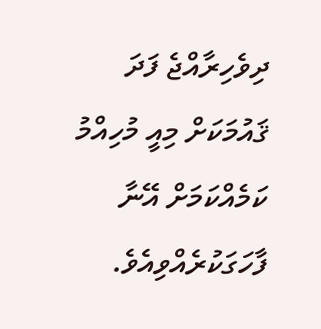ދިވެހިރާއްޖެ ފަދަ ޤައުމަކަށް މިއީ މުހިއްމު ކަމެއްކަމަށް އޭނާ ފާހަގަކުރެއްވިއެވެ.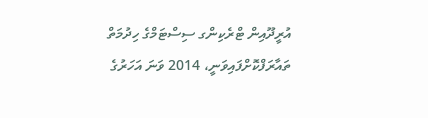އުރީދޫއިން ޓްރެކިންގ ސިސްޓަމްގެ ހިދުމަތް ތައާރަފްކޮށްފައިވަނީ، 2014 ވަނަ އަހަރުގެ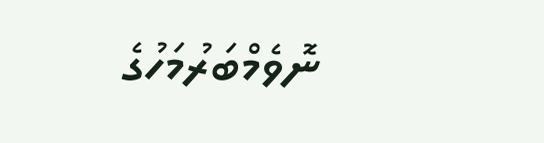ނޮވެމްބަރުމަހުގެ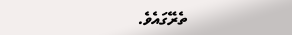ތެރޭގައެވެ.